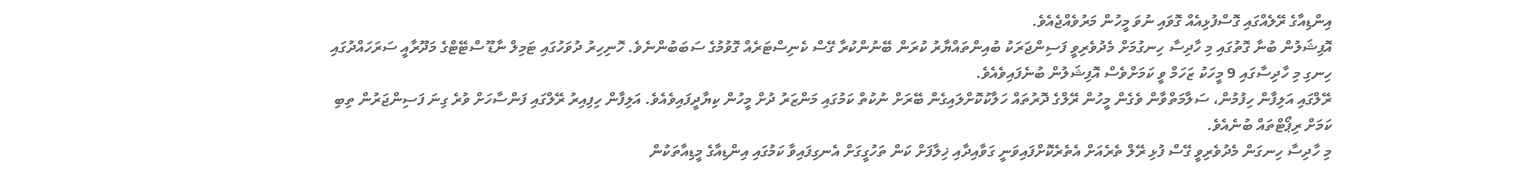އިންޑިއާގެ ރޭލެއްގައި ގޮސްފުޅިއެއް ގޮވައި ނުވަ މީހުން މަރުވެއްޖެއެވެ.
އޮފިޝަލުން ބުނާ ގޮތުގައި މި ހާދިސާ ހިނގުމަށް މެދުވެރިވީ ފަސިންޖަރަކު ބުއިންތައްޔާރު ކުރަން ބޭނުންކުރާ ގޭސް ކެނިސްޓަރެއް ގޮވުމުގެ ސަބަބުންނެވެ. ހޮނިހިރު ދުވަހުގައި ޓަމިލް ނާޑޫ ސްޓޭޓްގެ މަދޫރާއީ ސަރަހައްދުގައި ހިނގި މި ހާދިސާގައި 9 މީހަކު ޒަހަމް ވީ ކަމަށްވެސް އޮފިޝަލުން ބުނެފައިވެއެވެ.
ރޭލްގައި އަލިފާން ހިފުމުން، ސަލާމަތްވާން ވެގެން މީހުން ރޭލްގެ ދޮރުތައް ހަލާކުކޮށްލައިގެން ބޭރަށް ނުކުތް ކަމުގައި މަންޒަރު ދުށް މީހުން ކިޔާދީފައިވެއެވެ. އަލިފާން ހިފިއިރު ރޭލްގައި ފަންސާހަށް ވުރެ ގިނަ ފަސިންޖަރުން ތިބި ކަމަށް ރިޕޯޓްތައް ބުނެއެވެ.
މި ހާދިސާ ހިނގަން މެދުވެރިވީ ގޭސް ފުޅި ރޭލް ތެރެއަށް އެތެރެކޮށްފައިވަނީ ގަވާއިދާއި ޚިލާފަށް ކަން ތަހުގީގަށް އެނގިފައިވާ ކަމުގައި އިންޑިއާގެ މީޑިއާތަކުން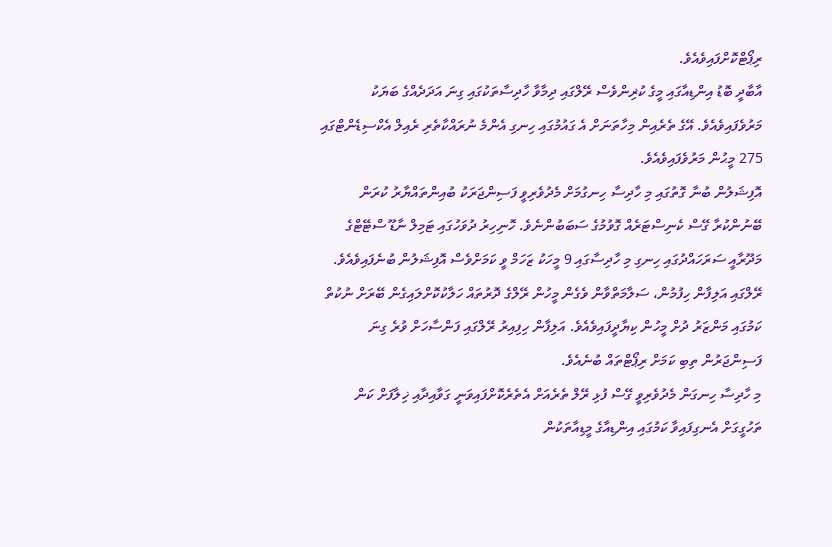ރިޕޯޓްކޮށްފައިވެއެވެ.
އާބާދީ ބޮޑު އިންޑިއާގައި މީގެ ކުޜިންވެސް ރޭލްގައި ދިމާވާ ހާދިސާތަކުގައި ގިނަ އަދަދެއްގެ ބަޔަކު މަރުވެފައިވެއެވެ. އޭގެ ތެރެއިން މިހާތަނަށް އެ ގައުމުގައި ހިނގި އެންމެ ނުރައްކާތެރި ރެއިލް އެކްސިޑެންޓްގައި 275 މީޙުން މަރުވެފައިވެއެވެ.
އޮފިޝަލުން ބުނާ ގޮތުގައި މި ހާދިސާ ހިނގުމަށް މެދުވެރިވީ ފަސިންޖަރަކު ބުއިންތައްޔާރު ކުރަން ބޭނުންކުރާ ގޭސް ކެނިސްޓަރެއް ގޮވުމުގެ ސަބަބުންނެވެ. ހޮނިހިރު ދުވަހުގައި ޓަމިލް ނާޑޫ ސްޓޭޓްގެ މަދޫރާއީ ސަރަހައްދުގައި ހިނގި މި ހާދިސާގައި 9 މީހަކު ޒަހަމް ވީ ކަމަށްވެސް އޮފިޝަލުން ބުނެފައިވެއެވެ.
ރޭލްގައި އަލިފާން ހިފުމުން، ސަލާމަތްވާން ވެގެން މީހުން ރޭލްގެ ދޮރުތައް ހަލާކުކޮށްލައިގެން ބޭރަށް ނުކުތް ކަމުގައި މަންޒަރު ދުށް މީހުން ކިޔާދީފައިވެއެވެ. އަލިފާން ހިފިއިރު ރޭލްގައި ފަންސާހަށް ވުރެ ގިނަ ފަސިންޖަރުން ތިބި ކަމަށް ރިޕޯޓްތައް ބުނެއެވެ.
މި ހާދިސާ ހިނގަން މެދުވެރިވީ ގޭސް ފުޅި ރޭލް ތެރެއަށް އެތެރެކޮށްފައިވަނީ ގަވާއިދާއި ޚިލާފަށް ކަން ތަހުގީގަށް އެނގިފައިވާ ކަމުގައި އިންޑިއާގެ މީޑިއާތަކުން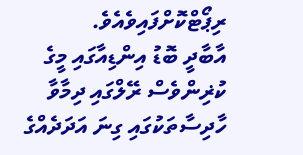ރިޕޯޓްކޮށްފައިވެއެވެ.
އާބާދީ ބޮޑު އިންޑިއާގައި މީގެ ކުޜިންވެސް ރޭލްގައި ދިމާވާ ހާދިސާތަކުގައި ގިނަ އަދަދެއްގެ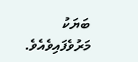ބަޔަކު މަރުވެފައިވެއެވެ.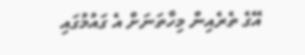އޭގެ ތެރެއިން މިހާތަނަށް އެ ގައުމުގައި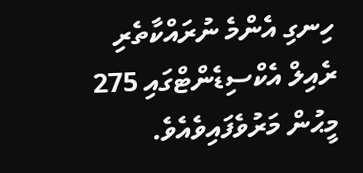ހިނގި އެންމެ ނުރައްކާތެރި ރެއިލް އެކްސިޑެންޓްގައި 275 މީޙުން މަރުވެފައިވެއެވެ.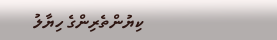ކިޔުންތެރިންގެ ހިޔާލު